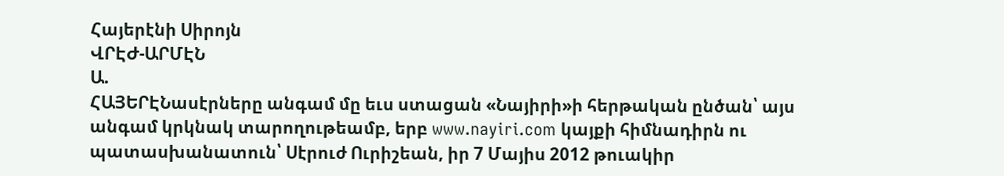Հայերէնի Սիրոյն
ՎՐԷԺ-ԱՐՄԷՆ
Ա.
ՀԱՅԵՐԷՆասէրները անգամ մը եւս ստացան «Նայիրի»ի հերթական ընծան՝ այս անգամ կրկնակ տարողութեամբ, երբ www.nayiri.com կայքի հիմնադիրն ու պատասխանատուն՝ Սէրուժ Ուրիշեան, իր 7 Մայիս 2012 թուակիր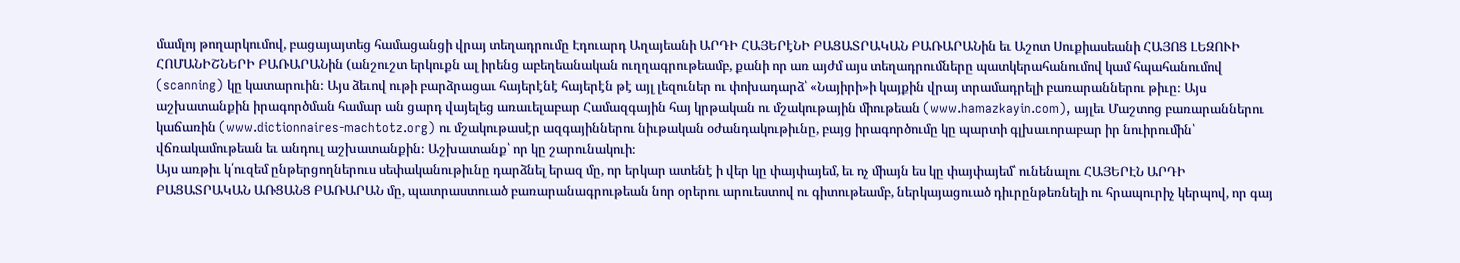մամլոյ թողարկումով, բացայայտեց համացանցի վրայ տեղադրումը Էդուարդ Աղայեանի ԱՐԴԻ ՀԱՅԵՐէՆԻ ԲԱՑԱՏՐԱԿԱՆ ԲԱՌԱՐԱՆին եւ Աշոտ Սուքիասեանի ՀԱՅՈՑ ԼԵԶՈՒԻ ՀՈՄԱՆԻՇՆԵՐԻ ԲԱՌԱՐԱՆին (անշուշտ երկուքն ալ իրենց աբեղեանական ուղղագրութեամբ, քանի որ առ այժմ այս տեղադրումները պատկերահանումով կամ հպահանումով (scanning) կը կատարուին։ Այս ձեւով ութի բարձրացաւ հայերէնէ հայերէն թէ այլ լեզուներ ու փոխադարձ՝ «Նայիրի»ի կայքին վրայ տրամադրելի բառարաններու թիւը։ Այս աշխատանքին իրագործման համար ան ցարդ վայելեց առաւելաբար Համազգային հայ կրթական ու մշակութային միութեան (www.hamazkayin.com), այլեւ Մաշտոց բառարաններու կաճառին (www.dictionnaires-machtotz.org) ու մշակութասէր ազգայիններու նիւթական օժանդակութիւնը, բայց իրագործումը կը պարտի գլխաւորաբար իր նուիրումին՝ վճռակամութեան եւ անդուլ աշխատանքին։ Աշխատանք՝ որ կը շարունակուի։
Այս առթիւ կ՛ուզեմ ընթերցողներուս սեփականութիւնը դարձնել երազ մը, որ երկար ատենէ ի վեր կը փայփայեմ, եւ ոչ միայն ես կը փայփայեմ՝ ունենալու ՀԱՅԵՐԷՆ ԱՐԴԻ ԲԱՑԱՏՐԱԿԱՆ ԱՌՑԱՆՑ ԲԱՌԱՐԱՆ մը, պատրաստուած բառարանագրութեան նոր օրերու արուեստով ու գիտութեամբ, ներկայացուած դիւրընթեռնելի ու հրապուրիչ կերպով, որ գայ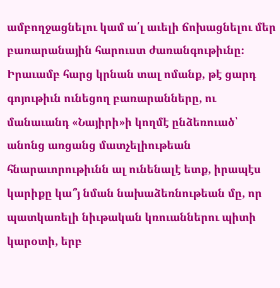ամբողջացնելու կամ ա՛լ աւելի ճոխացնելու մեր բառարանային հարուստ ժառանգութիւնը։
Իրաւամբ հարց կրնան տալ ոմանք, թէ ցարդ գոյութիւն ունեցող բառարանները, ու մանաւանդ «Նայիրի»ի կողմէ ընձեռուած՝ անոնց առցանց մատչելիութեան հնարաւորութիւնն ալ ունենալէ ետք, իրապէս կարիքը կա՞յ նման նախաձեռնութեան մը, որ պատկառելի նիւթական կռուաններու պիտի կարօտի, երբ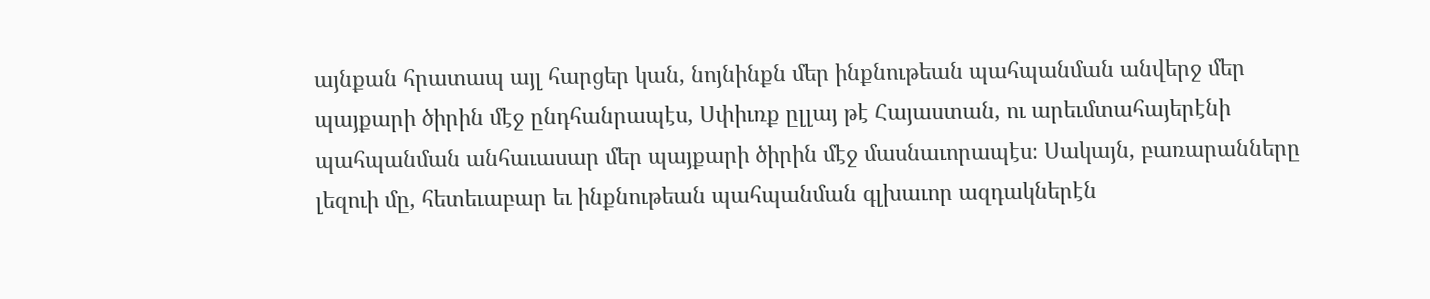այնքան հրատապ այլ հարցեր կան, նոյնինքն մեր ինքնութեան պահպանման անվերջ մեր պայքարի ծիրին մէջ ընդհանրապէս, Սփիւռք ըլլայ թէ Հայաստան, ու արեւմտահայերէնի պահպանման անհաւասար մեր պայքարի ծիրին մէջ մասնաւորապէս։ Սակայն, բառարանները լեզուի մը, հետեւաբար եւ ինքնութեան պահպանման գլխաւոր ազդակներէն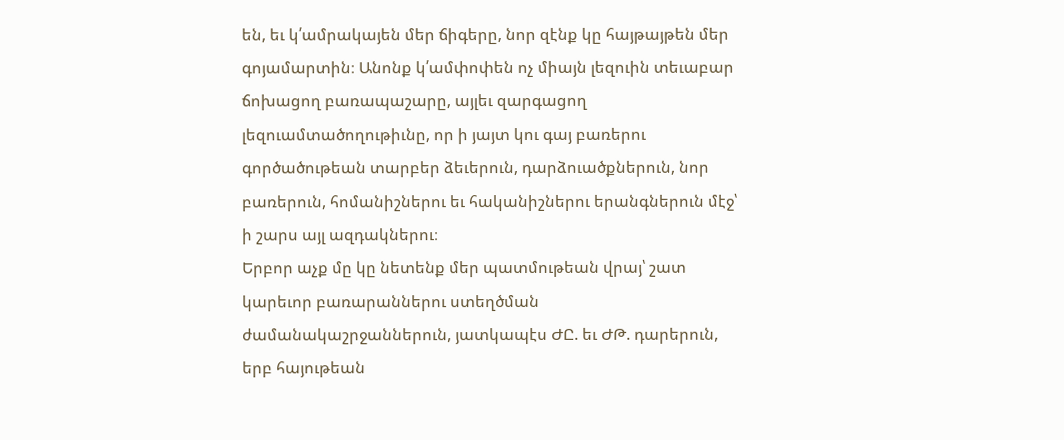են, եւ կ՛ամրակայեն մեր ճիգերը, նոր զէնք կը հայթայթեն մեր գոյամարտին։ Անոնք կ՛ամփոփեն ոչ միայն լեզուին տեւաբար ճոխացող բառապաշարը, այլեւ զարգացող լեզուամտածողութիւնը, որ ի յայտ կու գայ բառերու գործածութեան տարբեր ձեւերուն, դարձուածքներուն, նոր բառերուն, հոմանիշներու եւ հականիշներու երանգներուն մէջ՝ ի շարս այլ ազդակներու։
Երբոր աչք մը կը նետենք մեր պատմութեան վրայ՝ շատ կարեւոր բառարաններու ստեղծման ժամանակաշրջաններուն, յատկապէս ԺԸ. եւ ԺԹ. դարերուն, երբ հայութեան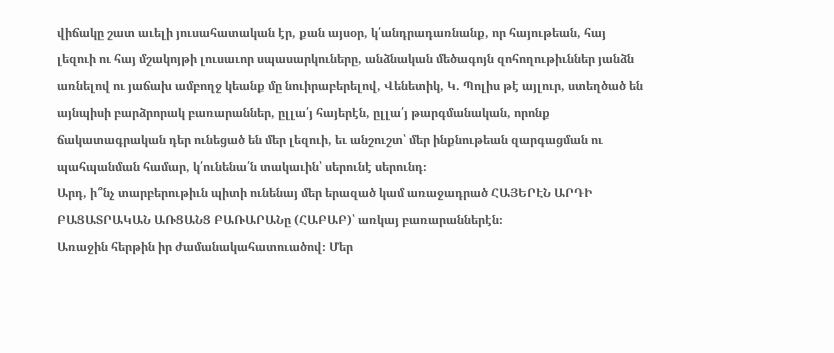վիճակը շատ աւելի յուսահատական էր, քան այսօր, կ՛անդրադառնանք, որ հայութեան, հայ լեզուի ու հայ մշակոյթի լուսաւոր սպասարկուները, անձնական մեծագոյն զոհողութիւններ յանձն առնելով ու յաճախ ամբողջ կեանք մը նուիրաբերելով, Վենետիկ, Կ. Պոլիս թէ այլուր, ստեղծած են այնպիսի բարձրորակ բառարաններ, ըլլա՛յ հայերէն, ըլլա՛յ թարգմանական, որոնք ճակատագրական դեր ունեցած են մեր լեզուի, եւ անշուշտ՝ մեր ինքնութեան զարգացման ու պահպանման համար, կ՛ունենա՛ն տակաւին՝ սերունէ սերունդ։
Արդ, ի՞նչ տարբերութիւն պիտի ունենայ մեր երազած կամ առաջադրած ՀԱՅԵՐԷՆ ԱՐԴԻ ԲԱՑԱՏՐԱԿԱՆ ԱՌՑԱՆՑ ԲԱՌԱՐԱՆը (ՀԱԲԱԲ)՝ առկայ բառարաններէն։
Առաջին հերթին իր ժամանակահատուածով։ Մեր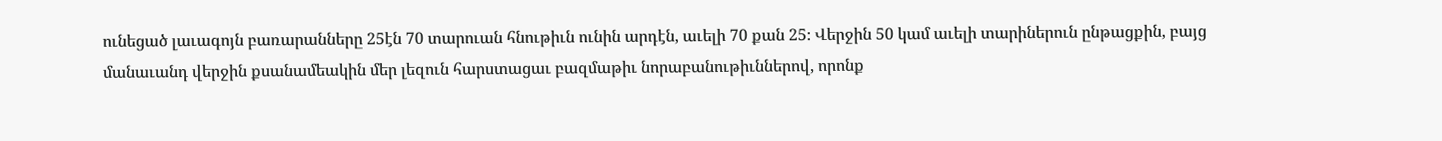ունեցած լաւագոյն բառարանները 25էն 70 տարուան հնութիւն ունին արդէն, աւելի 70 քան 25։ Վերջին 50 կամ աւելի տարիներուն ընթացքին, բայց մանաւանդ վերջին քսանամեակին մեր լեզուն հարստացաւ բազմաթիւ նորաբանութիւններով, որոնք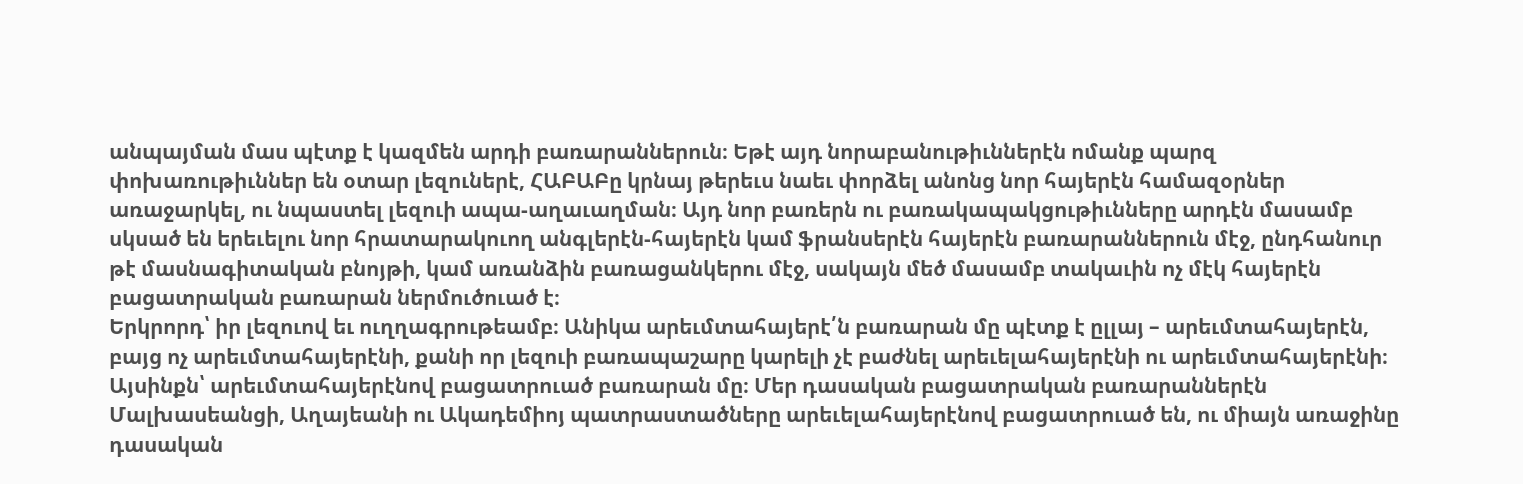անպայման մաս պէտք է կազմեն արդի բառարաններուն։ Եթէ այդ նորաբանութիւններէն ոմանք պարզ փոխառութիւններ են օտար լեզուներէ, ՀԱԲԱԲը կրնայ թերեւս նաեւ փորձել անոնց նոր հայերէն համազօրներ առաջարկել, ու նպաստել լեզուի ապա-աղաւաղման։ Այդ նոր բառերն ու բառակապակցութիւնները արդէն մասամբ սկսած են երեւելու նոր հրատարակուող անգլերէն-հայերէն կամ ֆրանսերէն հայերէն բառարաններուն մէջ, ընդհանուր թէ մասնագիտական բնոյթի, կամ առանձին բառացանկերու մէջ, սակայն մեծ մասամբ տակաւին ոչ մէկ հայերէն բացատրական բառարան ներմուծուած է։
Երկրորդ՝ իր լեզուով եւ ուղղագրութեամբ։ Անիկա արեւմտահայերէ՛ն բառարան մը պէտք է ըլլայ – արեւմտահայերէն, բայց ոչ արեւմտահայերէնի, քանի որ լեզուի բառապաշարը կարելի չէ բաժնել արեւելահայերէնի ու արեւմտահայերէնի։ Այսինքն՝ արեւմտահայերէնով բացատրուած բառարան մը։ Մեր դասական բացատրական բառարաններէն Մալխասեանցի, Աղայեանի ու Ակադեմիոյ պատրաստածները արեւելահայերէնով բացատրուած են, ու միայն առաջինը դասական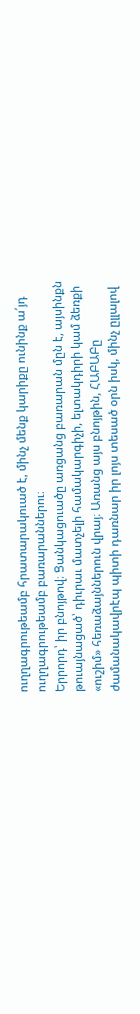ուղղագրութեամբ հրատարակուած է, մինչ մենք կարիքը ունինք ա՛յդ ուղղագրութեամբ բառարաններու։
Երրորդ՝ իր բնոյթով։ Ցանկացուածը առցանց բառարան մըն է, այսինքն թուայնացած՝ դիւրաւ մատչելի համակարգիչի, ելտակդիրի կամ ձեռքի «ուշիմ» հեռաձայններուն վրայ։ Առանց այս բնոյթին, ՀԱԲԱԲը ժամանակավրէպ պիտի դառնար իր լոյս տեսած օրն իսկ, մինչ ըլլալով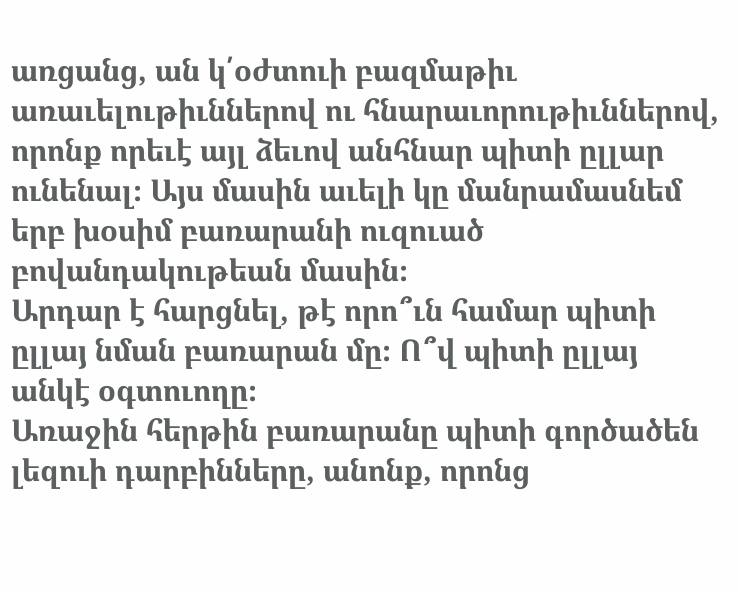առցանց, ան կ՛օժտուի բազմաթիւ առաւելութիւններով ու հնարաւորութիւններով, որոնք որեւէ այլ ձեւով անհնար պիտի ըլլար ունենալ։ Այս մասին աւելի կը մանրամասնեմ երբ խօսիմ բառարանի ուզուած բովանդակութեան մասին։
Արդար է հարցնել, թէ որո՞ւն համար պիտի ըլլայ նման բառարան մը։ Ո՞վ պիտի ըլլայ անկէ օգտուողը։
Առաջին հերթին բառարանը պիտի գործածեն լեզուի դարբինները, անոնք, որոնց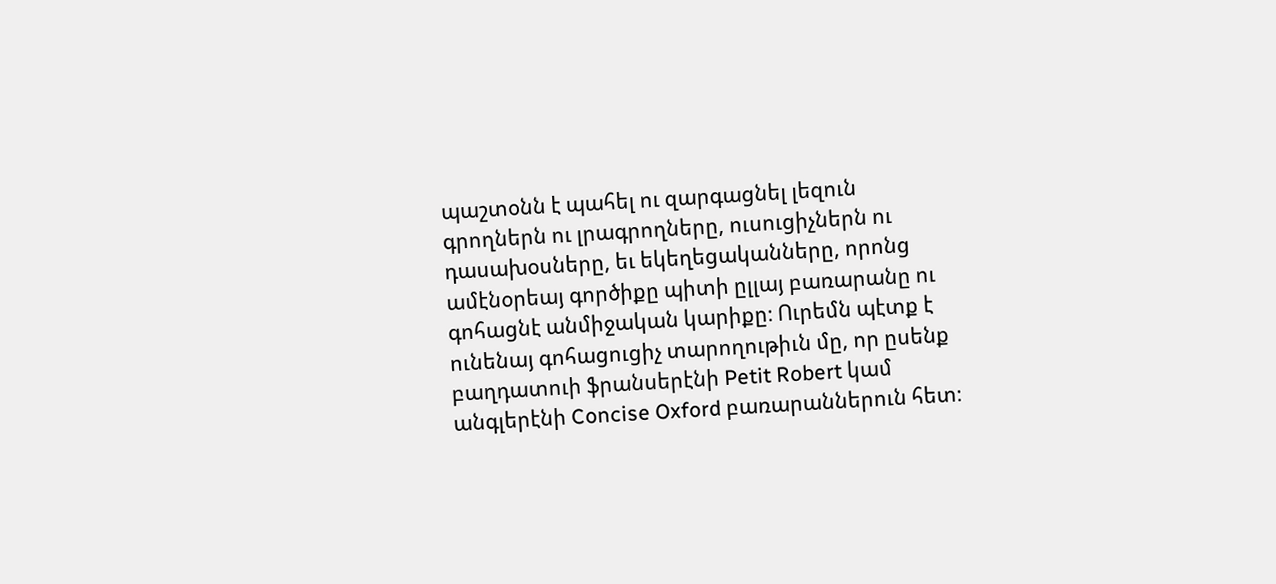պաշտօնն է պահել ու զարգացնել լեզուն գրողներն ու լրագրողները, ուսուցիչներն ու դասախօսները, եւ եկեղեցականները, որոնց ամէնօրեայ գործիքը պիտի ըլլայ բառարանը ու գոհացնէ անմիջական կարիքը։ Ուրեմն պէտք է ունենայ գոհացուցիչ տարողութիւն մը, որ ըսենք բաղդատուի ֆրանսերէնի Petit Robert կամ անգլերէնի Concise Oxford բառարաններուն հետ։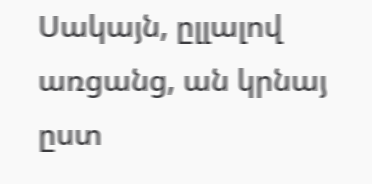Սակայն, ըլլալով առցանց, ան կրնայ ըստ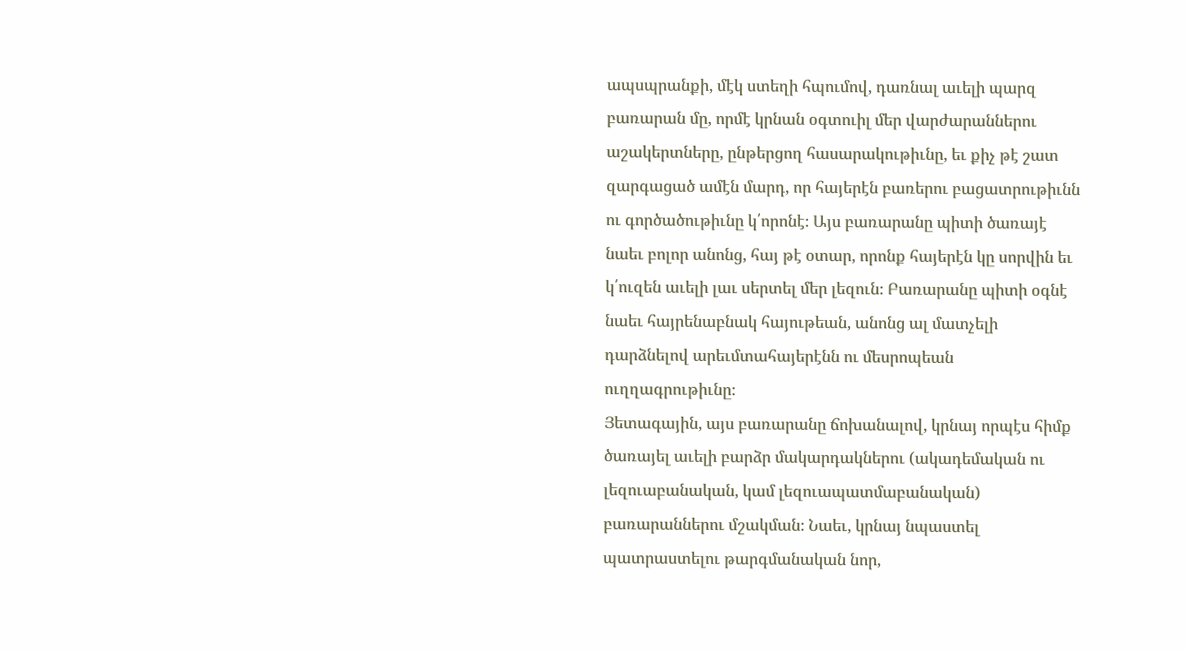ապսպրանքի, մէկ ստեղի հպումով, դառնալ աւելի պարզ բառարան մը, որմէ կրնան օգտուիլ մեր վարժարաններու աշակերտները, ընթերցող հասարակութիւնը, եւ քիչ թէ շատ զարգացած ամէն մարդ, որ հայերէն բառերու բացատրութիւնն ու գործածութիւնը կ՛որոնէ։ Այս բառարանը պիտի ծառայէ նաեւ բոլոր անոնց, հայ թէ օտար, որոնք հայերէն կը սորվին եւ կ՛ուզեն աւելի լաւ սերտել մեր լեզուն։ Բառարանը պիտի օգնէ նաեւ հայրենաբնակ հայութեան, անոնց ալ մատչելի դարձնելով արեւմտահայերէնն ու մեսրոպեան ուղղագրութիւնը։
Յետագային, այս բառարանը ճոխանալով, կրնայ որպէս հիմք ծառայել աւելի բարձր մակարդակներու (ակադեմական ու լեզուաբանական, կամ լեզուապատմաբանական) բառարաններու մշակման։ Նաեւ, կրնայ նպաստել պատրաստելու թարգմանական նոր,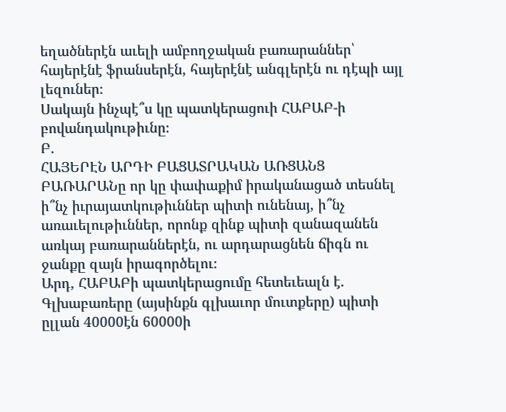եղածներէն աւելի ամբողջական բառարաններ՝ հայերէնէ ֆրանսերէն, հայերէնէ անգլերէն ու դէպի այլ լեզուներ։
Սակայն ինչպէ՞ս կը պատկերացուի ՀԱԲԱԲ-ի բովանդակութիւնը։
Բ.
ՀԱՅԵՐԷՆ ԱՐԴԻ ԲԱՑԱՏՐԱԿԱՆ ԱՌՑԱՆՑ ԲԱՌԱՐԱՆը որ կը փափաքիմ իրականացած տեսնել ի՞նչ իւրայատկութիւններ պիտի ունենայ, ի՞նչ առաւելութիւններ, որոնք զինք պիտի զանազանեն առկայ բառարաններէն, ու արդարացնեն ճիգն ու ջանքը զայն իրագործելու։
Արդ, ՀԱԲԱԲի պատկերացումը հետեւեալն է.
Գլխաբառերը (այսինքն գլխաւոր մուտքերը) պիտի ըլլան 40000էն 60000ի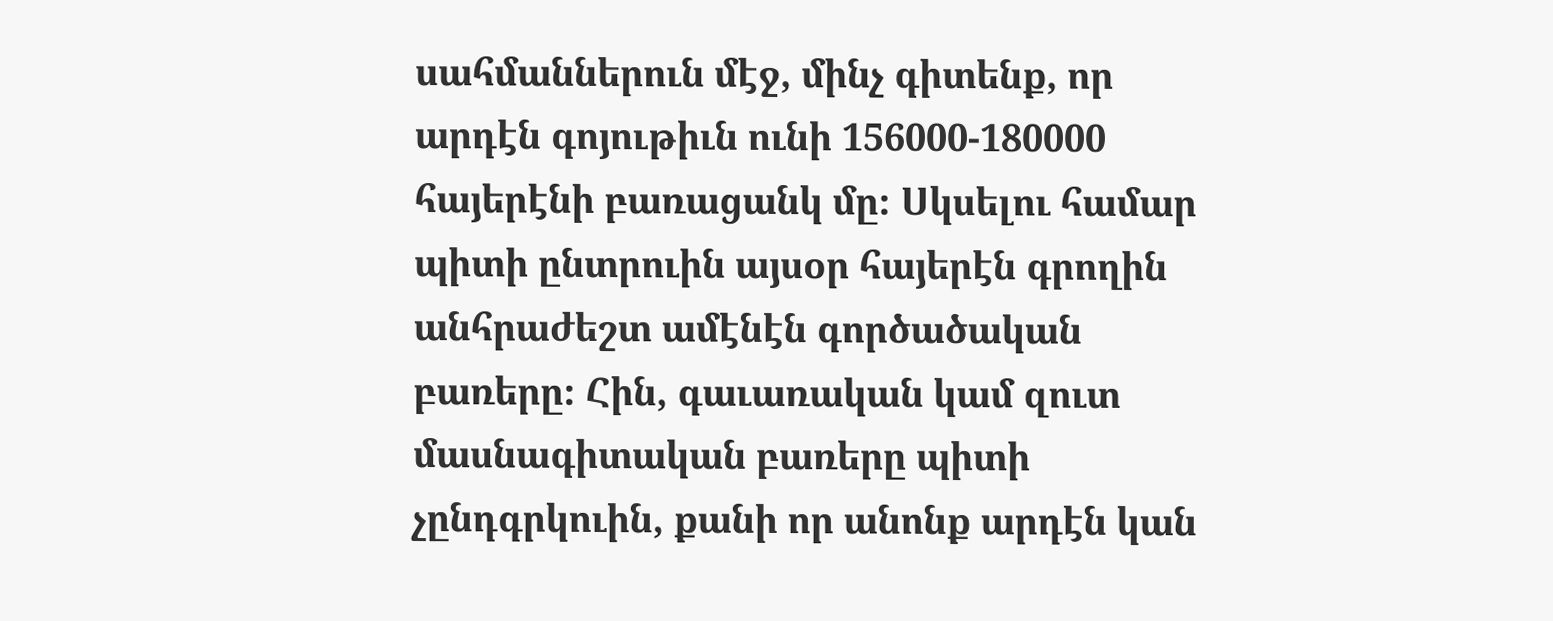սահմաններուն մէջ, մինչ գիտենք, որ արդէն գոյութիւն ունի 156000-180000 հայերէնի բառացանկ մը։ Սկսելու համար պիտի ընտրուին այսօր հայերէն գրողին անհրաժեշտ ամէնէն գործածական բառերը։ Հին, գաւառական կամ զուտ մասնագիտական բառերը պիտի չընդգրկուին, քանի որ անոնք արդէն կան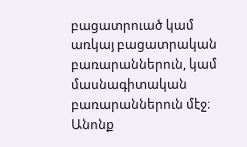բացատրուած կամ առկայ բացատրական բառարաններուն, կամ մասնագիտական բառարաններուն մէջ։ Անոնք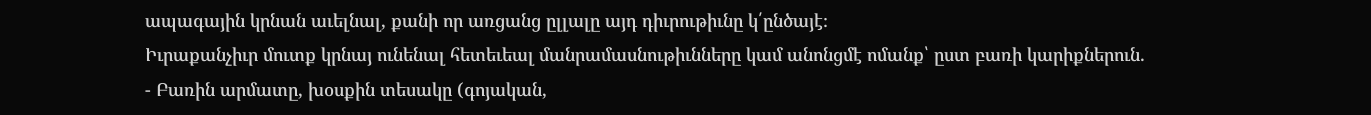ապագային կրնան աւելնալ, քանի որ առցանց ըլլալը այդ դիւրութիւնը կ՛ընծայէ։
Իւրաքանչիւր մուտք կրնայ ունենալ հետեւեալ մանրամասնութիւնները կամ անոնցմէ ոմանք՝ ըստ բառի կարիքներուն.
- Բառին արմատը, խօսքին տեսակը (գոյական,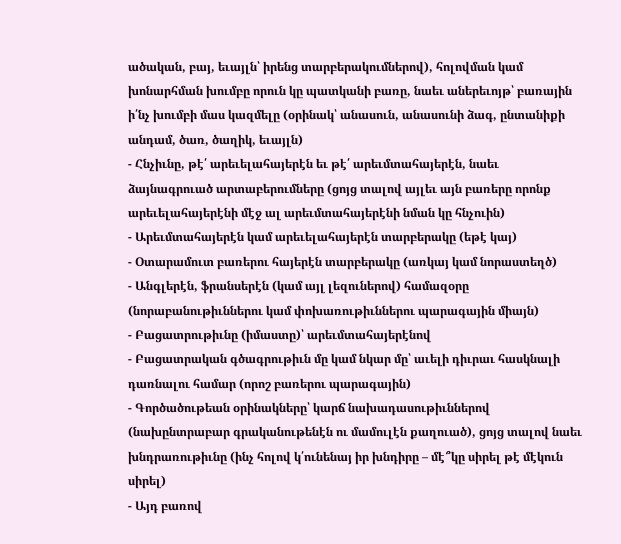ածական, բայ, եւայլն՝ իրենց տարբերակումներով), հոլովման կամ խոնարհման խումբը որուն կը պատկանի բառը, նաեւ աներեւոյթ՝ բառային ի՛նչ խումբի մաս կազմելը (օրինակ՝ անասուն, անասունի ձագ, ընտանիքի անդամ, ծառ, ծաղիկ, եւայլն)
- Հնչիւնը, թէ՛ արեւելահայերէն եւ թէ՛ արեւմտահայերէն, նաեւ ձայնագրուած արտաբերումները (ցոյց տալով այլեւ այն բառերը որոնք արեւելահայերէնի մէջ ալ արեւմտահայերէնի նման կը հնչուին)
- Արեւմտահայերէն կամ արեւելահայերէն տարբերակը (եթէ կայ)
- Օտարամուտ բառերու հայերէն տարբերակը (առկայ կամ նորաստեղծ)
- Անգլերէն, ֆրանսերէն (կամ այլ լեզուներով) համազօրը (նորաբանութիւններու կամ փոխառութիւններու պարագային միայն)
- Բացատրութիւնը (իմաստը)՝ արեւմտահայերէնով
- Բացատրական գծագրութիւն մը կամ նկար մը՝ աւելի դիւրաւ հասկնալի դառնալու համար (որոշ բառերու պարագային)
- Գործածութեան օրինակները՝ կարճ նախադասութիւններով (նախընտրաբար գրականութենէն ու մամուլէն քաղուած), ցոյց տալով նաեւ խնդրառութիւնը (ինչ հոլով կ՛ունենայ իր խնդիրը – մէ՞կը սիրել թէ մէկուն սիրել)
- Այդ բառով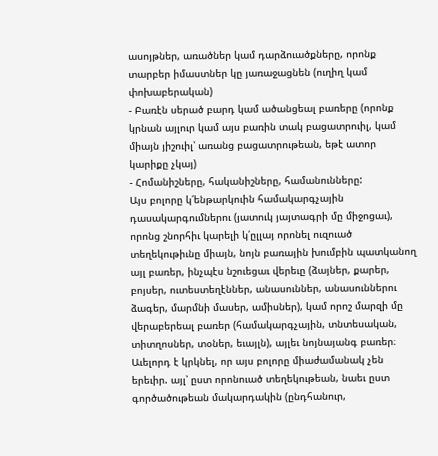ասոյթներ, առածներ կամ դարձուածքները, որոնք տարբեր իմաստներ կը յառաջացնեն (ուղիղ կամ փոխաբերական)
- Բառէն սերած բարդ կամ ածանցեալ բառերը (որոնք կրնան այլուր կամ այս բառին տակ բացատրուիլ, կամ միայն յիշուիլ՝ առանց բացատրութեան, եթէ ատոր կարիքը չկայ)
- Հոմանիշները, հականիշները, համանունները:
Այս բոլորը կ՛ենթարկուին համակարգչային դասակարգումներու (յատուկ յայտագրի մը միջոցաւ), որոնց շնորհիւ կարելի կ՛ըլլայ որոնել ուզուած տեղեկութիւնը միայն, նոյն բառային խումբին պատկանող այլ բառեր, ինչպէս նշուեցաւ վերեւը (ձայներ, քարեր, բոյսեր, ուտեստեղէններ, անասուններ, անասուններու ձագեր, մարմնի մասեր, ամիսներ), կամ որոշ մարզի մը վերաբերեալ բառեր (համակարգչային, տնտեսական, տիտղոսներ, տօներ, եւայլն), այլեւ նոյնայանգ բառեր։ Աւելորդ է կրկնել, որ այս բոլորը միաժամանակ չեն երեւիր. այլ՝ ըստ որոնուած տեղեկութեան, նաեւ ըստ գործածութեան մակարդակին (ընդհանուր,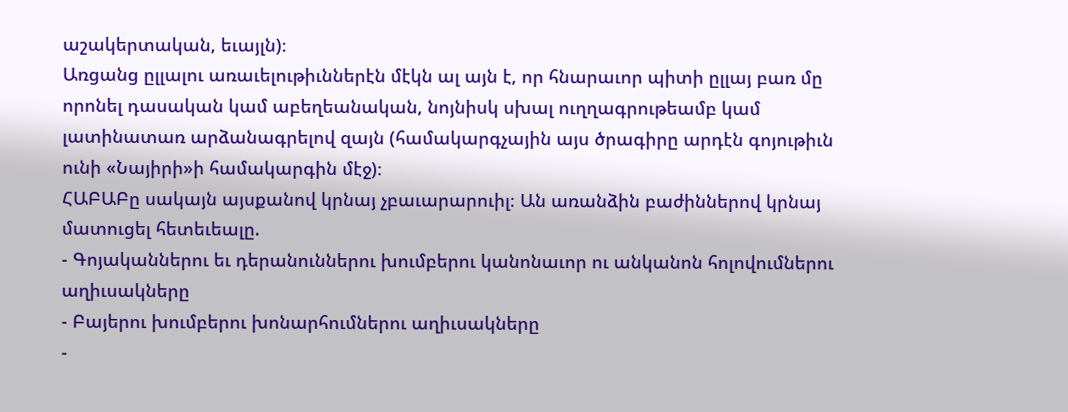աշակերտական, եւայլն)։
Առցանց ըլլալու առաւելութիւններէն մէկն ալ այն է, որ հնարաւոր պիտի ըլլայ բառ մը որոնել դասական կամ աբեղեանական, նոյնիսկ սխալ ուղղագրութեամբ կամ լատինատառ արձանագրելով զայն (համակարգչային այս ծրագիրը արդէն գոյութիւն ունի «Նայիրի»ի համակարգին մէջ)։
ՀԱԲԱԲը սակայն այսքանով կրնայ չբաւարարուիլ։ Ան առանձին բաժիններով կրնայ մատուցել հետեւեալը.
- Գոյականներու եւ դերանուններու խումբերու կանոնաւոր ու անկանոն հոլովումներու աղիւսակները
- Բայերու խումբերու խոնարհումներու աղիւսակները
-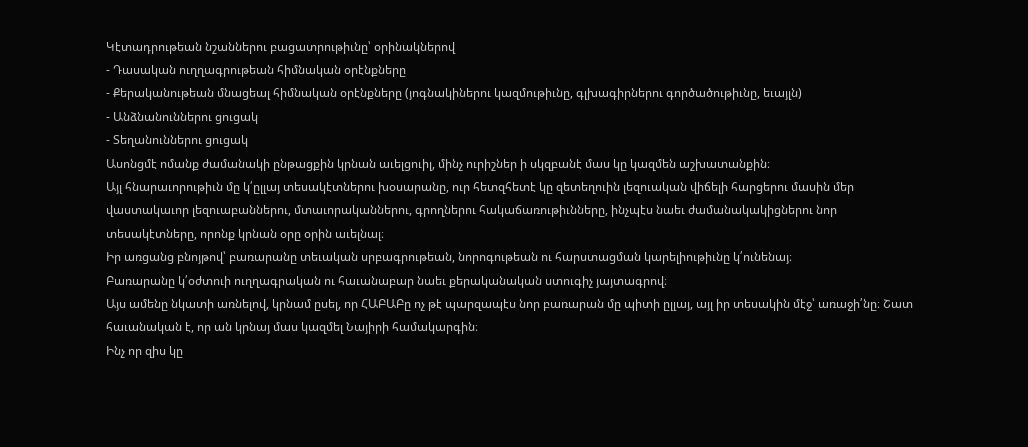Կէտադրութեան նշաններու բացատրութիւնը՝ օրինակներով
- Դասական ուղղագրութեան հիմնական օրէնքները
- Քերականութեան մնացեալ հիմնական օրէնքները (յոգնակիներու կազմութիւնը, գլխագիրներու գործածութիւնը, եւայլն)
- Անձնանուններու ցուցակ
- Տեղանուններու ցուցակ
Ասոնցմէ ոմանք ժամանակի ընթացքին կրնան աւելցուիլ, մինչ ուրիշներ ի սկզբանէ մաս կը կազմեն աշխատանքին։
Այլ հնարաւորութիւն մը կ՛ըլլայ տեսակէտներու խօսարանը, ուր հետզհետէ կը զետեղուին լեզուական վիճելի հարցերու մասին մեր վաստակաւոր լեզուաբաններու, մտաւորականներու, գրողներու հակաճառութիւնները, ինչպէս նաեւ ժամանակակիցներու նոր տեսակէտները, որոնք կրնան օրը օրին աւելնալ։
Իր առցանց բնոյթով՝ բառարանը տեւական սրբագրութեան, նորոգութեան ու հարստացման կարելիութիւնը կ՛ունենայ։
Բառարանը կ՛օժտուի ուղղագրական ու հաւանաբար նաեւ քերականական ստուգիչ յայտագրով։
Այս ամենը նկատի առնելով, կրնամ ըսել, որ ՀԱԲԱԲը ոչ թէ պարզապէս նոր բառարան մը պիտի ըլլայ, այլ իր տեսակին մէջ՝ առաջի՛նը։ Շատ հաւանական է, որ ան կրնայ մաս կազմել Նայիրի համակարգին։
Ինչ որ զիս կը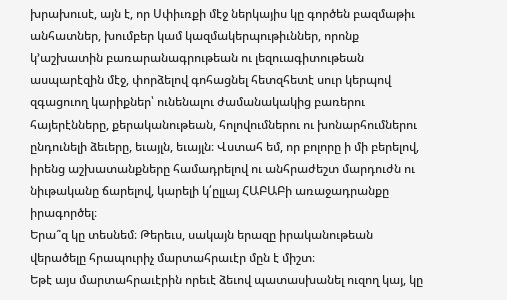խրախուսէ, այն է, որ Սփիւռքի մէջ ներկայիս կը գործեն բազմաթիւ անհատներ, խումբեր կամ կազմակերպութիւններ, որոնք կ՚աշխատին բառարանագրութեան ու լեզուագիտութեան ասպարէզին մէջ, փորձելով գոհացնել հետզհետէ սուր կերպով զգացուող կարիքներ՝ ունենալու ժամանակակից բառերու հայերէնները, քերականութեան, հոլովումներու ու խոնարհումներու ընդունելի ձեւերը, եւայլն, եւայլն։ Վստահ եմ, որ բոլորը ի մի բերելով, իրենց աշխատանքները համադրելով ու անհրաժեշտ մարդուժն ու նիւթականը ճարելով, կարելի կ՛ըլլայ ՀԱԲԱԲի առաջադրանքը իրագործել։
Երա՞զ կը տեսնեմ։ Թերեւս, սակայն երազը իրականութեան վերածելը հրապուրիչ մարտահրաւէր մըն է միշտ։
Եթէ այս մարտահրաւէրին որեւէ ձեւով պատասխանել ուզող կայ, կը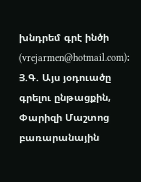խնդրեմ գրէ ինծի
(vrejarmen@hotmail.com)։
Յ.Գ. Այս յօդուածը գրելու ընթացքին, Փարիզի Մաշտոց բառարանային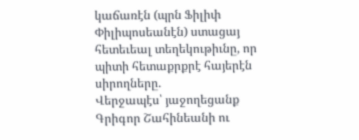կաճառէն (պրն Ֆիլիփ Փիլիպոսեանէն) ստացայ հետեւեալ տեղեկութիւնը, որ պիտի հետաքրքրէ հայերէն սիրողները.
Վերջապէս՝ յաջողեցանք Գրիգոր Շահինեանի ու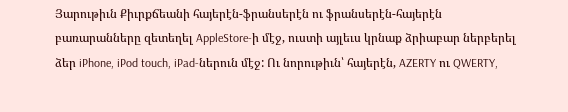Յարութիւն Քիւրքճեանի հայերէն-ֆրանսերէն ու ֆրանսերէն-հայերէն բառարանները զետեղել AppleStore-ի մէջ, ուստի այլեւս կրնաք ձրիաբար ներբերել ձեր iPhone, iPod touch, iPad-ներուն մէջ: Ու նորութիւն՝ հայերէն, AZERTY ու QWERTY,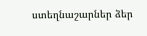ստեղնաշարներ ձեր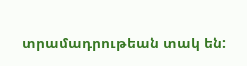տրամադրութեան տակ են: